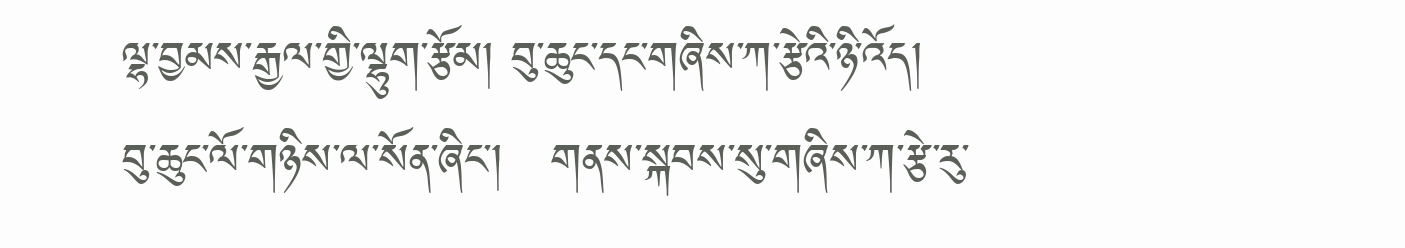ལྷ་བྱམས་རྒྱལ་གྱི་ལྷུག་རྩོམ། བུ་ཆུང་དང་གཞིས་ཀ་རྩེའི་ཉི་འོད།
བུ་ཆུང་ལོ་གཉིས་ལ་སོན་ཞིང་།   གནས་སྐབས་སུ་གཞིས་ཀ་རྩེ་རུ་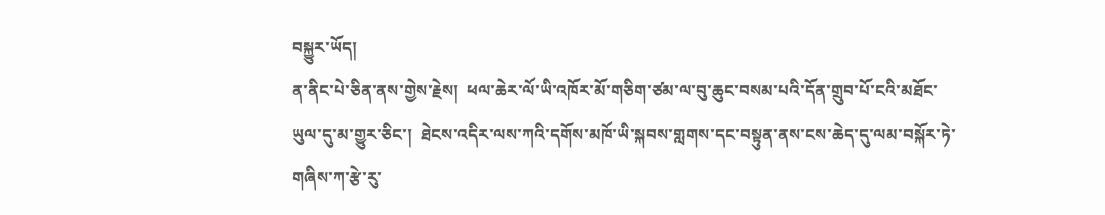བསྐྱུར་ཡོད།
ན་ནིང་པེ་ཅིན་ནས་གྱེས་རྗེས།  ཕལ་ཆེར་ལོ་ཡི་འཁོར་མོ་གཅིག་ཙམ་ལ་བུ་ཆུང་བསམ་པའི་དོན་གྲུབ་པོ་ངའི་མཐོང་ཡུལ་དུ་མ་གྱུར་ཅིང་།  ཐེངས་འདིར་ལས་ཀའི་དགོས་མཁོ་ཡི་སྐབས་གླགས་དང་བསྟུན་ནས་ངས་ཆེད་དུ་ལམ་བསྐོར་ཏེ་གཞིས་ཀ་རྩེ་རུ་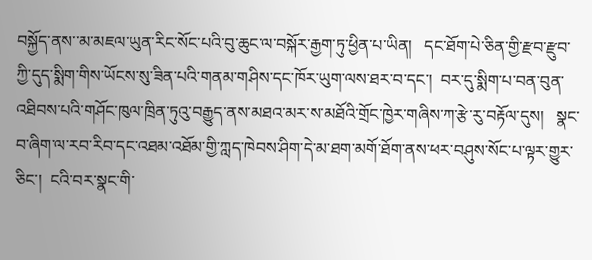བསྐྱོད་ནས་་མ་མཇལ་ཡུན་རིང་སོང་པའི་བུ་ཆུང་ལ་བསྐོར་རྒྱག་ཏུ་ཕྱིན་པ་ཡིན།   དང་ཐོག་པེ་ཅིན་གྱི་རྫབ་རྫུབ་ཀྱི་དུད་སྨིག་གིས་ཡོངས་སུ་ཟིན་པའི་གནམ་གཤིས་དང་ཁོར་ཡུག་ལས་ཐར་བ་དང་།  བར་དུ་སྨིག་པ་བན་བུན་འཐིབས་པའི་གཤོང་ཁུལ་ཁྲིན་ཏུའུ་བརྒྱུད་ནས་མཐའ་མར་ས་མཐོའི་གྲོང་ཁྱེར་གཞིས་ཀ་རྩེ་རུ་བརྟོལ་དུས།   སྣང་བ་ཞིག་ལ་རབ་རིབ་དང་འཐམ་འཐོམ་གྱི་ཀླད་ཁེབས་ཤིག་དེ་མ་ཐག་མགོ་ཐོག་ནས་ཕར་བཤུས་སོང་པ་ལྟར་གྱུར་ཅིང་།  ངའི་བར་སྣང་གི་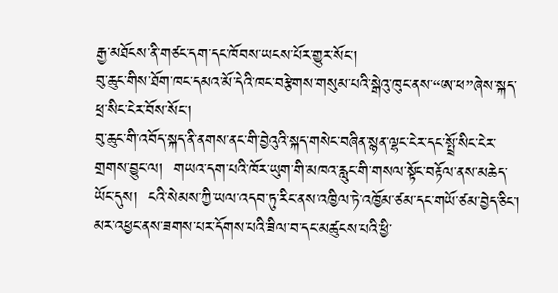རྒྱ་མཐོངས་ནི་གཙང་དག་དང་ཁོབས་ཡངས་པོར་གྱུར་སོང་།
བུ་ཆུང་གིས་ཐོག་ཁང་དམའ་མོ་དེའི་ཁང་བརྩེགས་གསུམ་པའི་སྒེའུ་ཁུང་ནས་“ཨ་ཕ”ཞེས་སྐད་ཕྲ་སིང་ངེར་བོས་སོང་།
བུ་ཆུང་གི་འབོད་སྐད་ནི་ནགས་ནང་གི་བྱེའུའི་སྐད་གསེང་བཞིན་སྙན་ལྷང་ངེར་དང་སྤྲོ་སིང་ངེར་གྲགས་བྱུང་ལ།  གཡའ་དག་པའི་ཁོར་ཡུག་གི་མཁའ་རླུང་གི་གསལ་སྟོང་བརྟོལ་ནས་མཆེད་ཡོང་དུས།  ངའི་སེམས་ཀྱི་ཡལ་འདབ་ཏུ་རིང་ནས་འཁྱིལ་ཏེ་འཁྱོམ་ཙམ་དང་གཡོ་ཙམ་བྱེད་ཅིང་།   མར་འཕྱང་ནས་ཟགས་པར་དོགས་པའི་ཟིལ་བ་དང་མཚུངས་པའི་ཕྱི་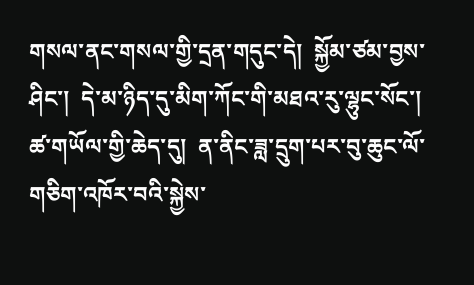གསལ་ནང་གསལ་གྱི་དྲན་གདུང་དེ།  སྐྱོམ་ཙམ་བྱས་ཤིང་།  དེ་མ་ཉིད་དུ་མིག་ཀོང་གི་མཐའ་རུ་ལྷུང་སོང་།
ཚ་གཡོལ་གྱི་ཆེད་དུ།  ན་ནིང་ཟླ་དྲུག་པར་བུ་ཆུང་ལོ་གཅིག་འཁོར་བའི་སྐྱེས་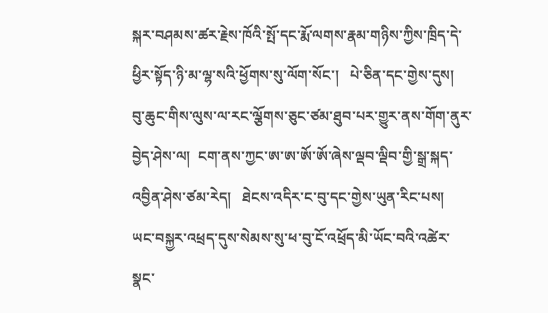སྐར་བཤམས་ཚར་རྗེས་ཁོའི་སྤོ་དང་རྨོ་ལགས་རྣམ་གཉིས་ཀྱིས་ཁྲིད་དེ་ཕྱིར་སྟོད་ཉི་མ་ལྷ་སའི་ཕྱོགས་སུ་ལོག་སོང་།   པེ་ཅིན་དང་གྱེས་དུས།  བུ་ཆུང་གིས་ལུས་ལ་རང་ལྕོགས་ཅུང་ཙམ་ཐུབ་པར་གྱུར་ནས་གོག་ནུར་བྱེད་ཤེས་ལ།  ངག་ནས་ཀྱང་ཨ་ཨ་ཨོ་ཨོ་ཞེས་ལྡབ་ལྡིབ་གྱི་སྒྲ་སྐད་འབྱིན་ཤེས་ཙམ་རེད།   ཐེངས་འདིར་ང་བུ་དང་གྱེས་ཡུན་རིང་པས།   ཡང་བསྐྱར་འཕྲད་དུས་སེམས་སུ་ཕ་བུ་ངོ་འཕྲོད་མི་ཡོང་བའི་འཚེར་སྣང་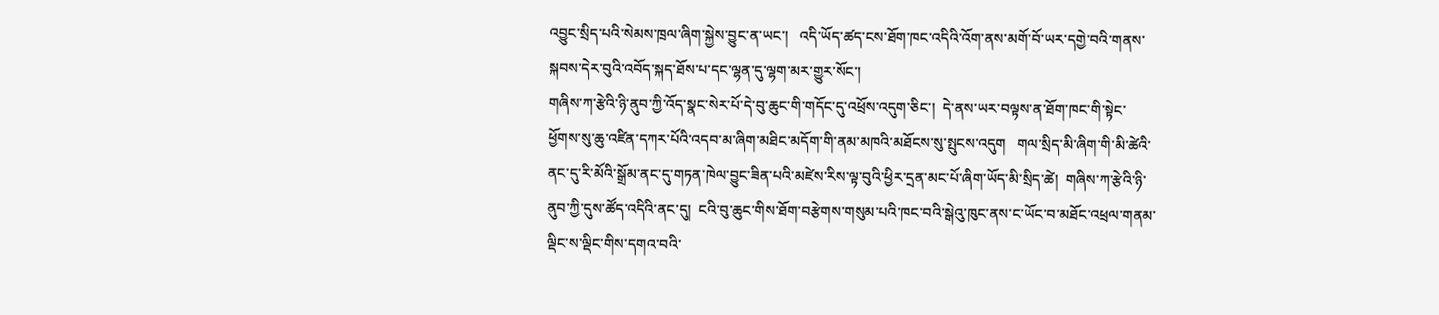འབྱུང་སྲིད་པའི་སེམས་ཁྲལ་ཞིག་སྐྱེས་བྱུང་ན་ཡང་།   འདི་ཡོད་ཚད་ངས་ཐོག་ཁང་འདིའི་འོག་ནས་མགོ་བོ་ཡར་དགྱེ་བའི་གནས་སྐབས་དེར་བུའི་འབོད་སྐད་ཐོས་པ་དང་ལྷན་དུ་ལྷག་མར་གྱུར་སོང་།
གཞིས་ཀ་རྩེའི་ཉི་ནུབ་ཀྱི་འོད་སྣང་སེར་པོ་དེ་བུ་ཆུང་གི་གདོང་དུ་འཕྲོས་འདུག་ཅིང་།  དེ་ནས་ཡར་བལྟས་ན་ཐོག་ཁང་གི་སྟེང་ཕྱོགས་སུ་ཆུ་འཛིན་དཀར་པོའི་འདབ་མ་ཞིག་མཐིང་མདོག་གི་ནམ་མཁའི་མཐོངས་སུ་སྤུངས་འདུག   གལ་སྲིད་མི་ཞིག་གི་མི་ཚེའི་ནང་དུ་རི་མོའི་སྒྲོམ་ནང་དུ་གཏན་ཁེལ་བྱུང་ཟིན་པའི་མཛེས་རིས་ལྟ་བུའི་ཕྱིར་དྲན་མང་པོ་ཞིག་ཡོད་མི་སྲིད་ཚེ།  གཞིས་ཀ་རྩེའི་ཉི་ནུབ་ཀྱི་དུས་ཚོད་འདིའི་ནང་དུ།  ངའི་བུ་ཆུང་གིས་ཐོག་བརྩེགས་གསུམ་པའི་ཁང་བའི་སྒེའུ་ཁུང་ནས་ང་ཡོང་བ་མཐོང་འཕྲལ་གནམ་ལྡིང་ས་ལྡིང་གིས་དགའ་བའི་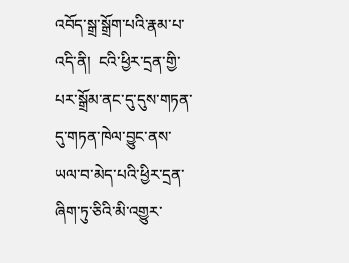འབོད་སྒྲ་སྒྲོག་པའི་རྣམ་པ་འདི་ནི།  ངའི་ཕྱིར་དྲན་གྱི་པར་སྒྲོམ་ནང་དུ་དུས་གཏན་དུ་གཏན་ཁེལ་བྱུང་ནས་ཡལ་བ་མེད་པའི་ཕྱིར་དྲན་ཞིག་ཏུ་ཅིའི་མི་འགྱུར་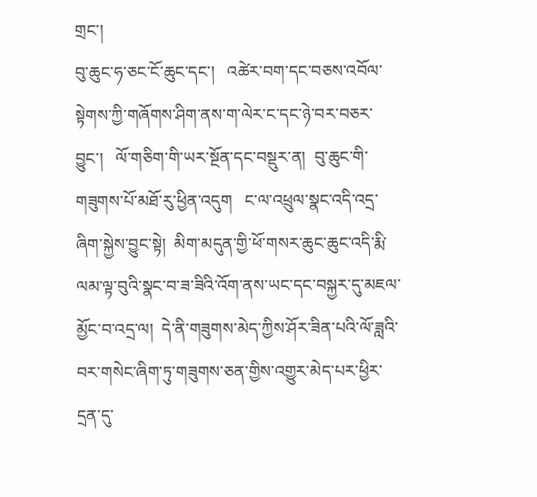གྲང་།
བུ་ཆུང་ཧ་ཅང་ངོ་ཆུང་དང་།   འཚེར་བག་དང་བཅས་འབོལ་སྟེགས་ཀྱི་གཞོགས་ཤིག་ནས་ག་ལེར་ང་དང་ཉེ་བར་བཅར་བྱུང་།   ལོ་གཅིག་གི་ཡར་སྔོན་དང་བསྡུར་ན།  བུ་ཆུང་གི་གཟུགས་པོ་མཐོ་རུ་ཕྱིན་འདུག   ང་ལ་འཕྲུལ་སྣང་འདི་འདྲ་ཞིག་སྐྱེས་བྱུང་སྟེ།  མིག་མདུན་གྱི་ཕོ་གསར་ཆུང་ཆུང་འདི་རྨི་ལམ་ལྟ་བུའི་སྣང་བ་ཟ་ཟིའི་འོག་ནས་ཡང་དང་བསྐྱར་དུ་མཇལ་མྱོང་བ་འདྲ་ལ།  དེ་ནི་གཟུགས་མེད་ཀྱིས་ཤོར་ཟིན་པའི་ལོ་ཟླའི་བར་གསེང་ཞིག་ཏུ་གཟུགས་ཅན་གྱིས་འགྱུར་མེད་པར་ཕྱིར་དྲན་དུ་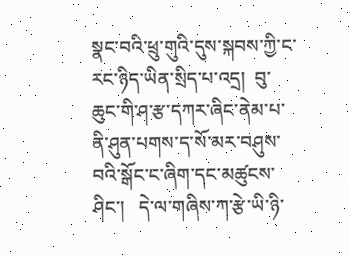སྣང་བའི་ཕྲུ་གུའི་དུས་སྐབས་ཀྱི་ང་རང་ཉིད་ཡིན་སྲིད་པ་འདྲ།  བུ་ཆུང་གི་ཤ་རྩ་དཀར་ཞིང་ནེམ་པ་ནི་ཤུན་པགས་ད་སོ་མར་བཤུས་བའི་སྒོང་ང་ཞིག་དང་མཚུངས་ཤིང་།   དེ་ལ་གཞིས་ཀ་རྩེ་ཡི་ཉི་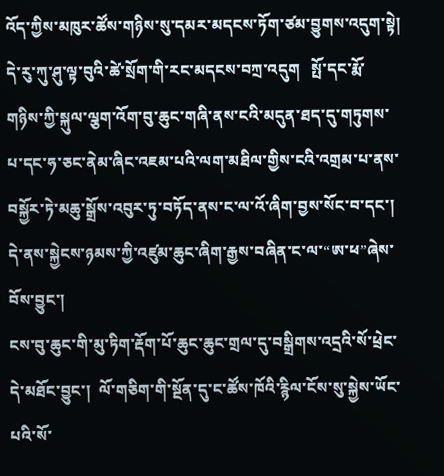འོད་ཀྱིས་མཁུར་ཚོས་གཉིས་སུ་དམར་མདངས་ཏོག་ཙམ་བྱུགས་འདུག་སྟེ།   དེ་རུ་ཀུ་ཤུ་ལྟ་བུའི་ཚེ་སྲོག་གི་རང་མདངས་བཀྲ་འདུག   སྤོ་དང་རྨོ་གཉིས་ཀྱི་སྐུལ་ལྕག་འོག་བུ་ཆུང་གཞི་ནས་ངའི་མདུན་ཐད་དུ་གཏུགས་པ་དང་ཧ་ཅང་ནེམ་ཞིང་འཇམ་པའི་ལག་མཐིལ་གྱིས་ངའི་འགྲམ་པ་ནས་བསྐྱོར་ཏེ་མཆུ་སྒྲོས་འབུར་ཏུ་བཏོད་ནས་ང་ལ་འོ་ཞིག་བྱས་སོང་བ་དང་།  དེ་ནས་སྐྱེངས་ཉམས་ཀྱི་འཛུམ་ཆུང་ཞིག་རྒྱས་བཞིན་ང་ལ་“ཨ་ཕ”ཞེས་བོས་བྱུང་།
ངས་བུ་ཆུང་གི་མུ་ཏིག་རྡོག་པོ་ཆུང་ཆུང་གྲལ་དུ་བསྒྲིགས་འདྲའི་སོ་ཕྲེང་དེ་མཐོང་བྱུང་།  ལོ་གཅིག་གི་སྔོན་དུ་ང་ཚོས་ཁོའི་རྙིལ་ངོས་སུ་སྐྱེས་ཡོང་པའི་སོ་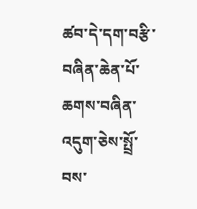ཚབ་དེ་དག་བརྩི་བཞིན་ཆེན་པོ་ཆགས་བཞིན་འདུག་ཅེས་སྤྲོ་བས་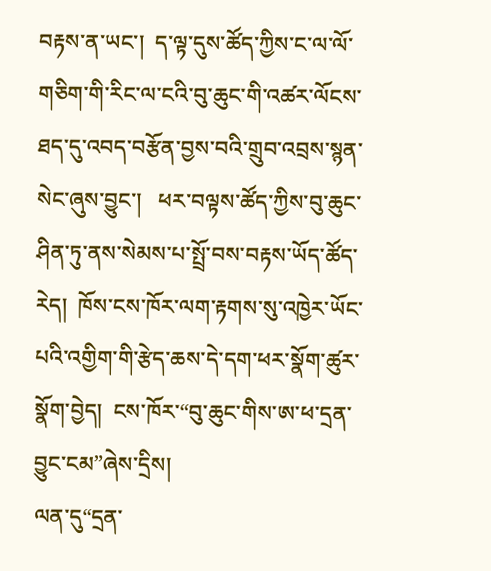བརྟས་ན་ཡང་།  ད་ལྟ་དུས་ཚོད་ཀྱིས་ང་ལ་ལོ་གཅིག་གི་རིང་ལ་ངའི་བུ་ཆུང་གི་འཚར་ལོངས་ཐད་དུ་འབད་བརྩོན་བྱས་བའི་གྲུབ་འབྲས་སྙན་སེང་ཞུས་བྱུང་།   ཕར་བལྟས་ཚོད་ཀྱིས་བུ་ཆུང་ཤིན་ཏུ་ནས་སེམས་པ་སྤྲོ་བས་བརྟས་ཡོད་ཚོད་རེད།  ཁོས་ངས་ཁོར་ལག་རྟགས་སུ་འཁྱེར་ཡོང་པའི་འགྱིག་གི་རྩེད་ཆས་དེ་དག་ཕར་སྣོག་ཚུར་སྣོག་བྱེད།  ངས་ཁོར་“བུ་ཆུང་གིས་ཨ་ཕ་དྲན་བྱུང་ངམ”ཞེས་དྲིས།
ལན་དུ“དྲན་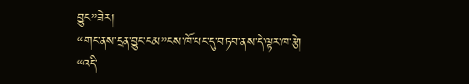བྱུང”ཟེར།
“གང་ནས་དྲན་བྱུང་ངམ”ངས་ཁོ་པང་དུ་བཏབ་ནས་དེ་ལྟར་ཁ་རྩེ།
“འདི་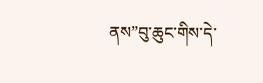ནས”བུ་ཆུང་གིས་དེ་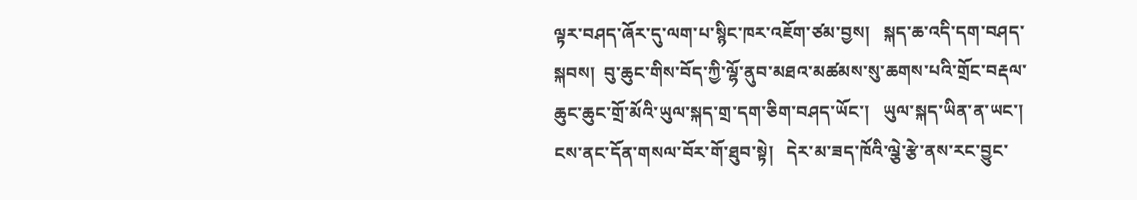ལྟར་བཤད་ཞོར་དུ་ལག་པ་སྙིང་ཁར་འཇོག་ཙམ་བྱས།   སྐད་ཆ་འདི་དག་བཤད་སྐབས།  བུ་ཆུང་གིས་བོད་ཀྱི་ལྷོ་ནུབ་མཐའ་མཚམས་སུ་ཆགས་པའི་གྲོང་བརྡལ་ཆུང་ཆུང་གྲོ་མོའི་ཡུལ་སྐད་གྲ་དག་ཅིག་བཤད་ཡོང་།   ཡུལ་སྐད་ཡིན་ན་ཡང་།   ངས་ནང་དོན་གསལ་བོར་གོ་ཐུབ་སྟེ།   དེར་མ་ཟད་ཁོའི་ལྕེ་རྩེ་ནས་རང་བྱུང་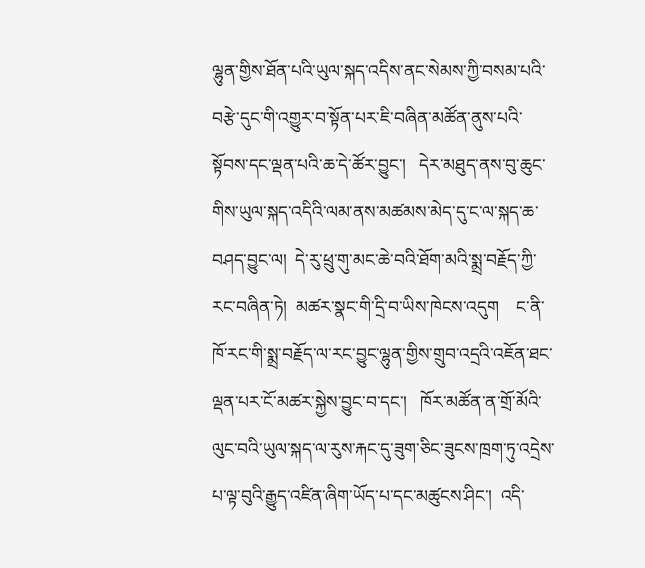ལྷུན་གྱིས་ཐོན་པའི་ཡུལ་སྐད་འདིས་ནང་སེམས་ཀྱི་བསམ་པའི་བརྩེ་དུང་གི་འགྱུར་བ་སྟོན་པར་ཇི་བཞིན་མཚོན་ནུས་པའི་སྟོབས་དང་ལྡན་པའི་ཆ་དེ་ཚོར་བྱུང་།   དེར་མཐུད་ནས་བུ་ཆུང་གིས་ཡུལ་སྐད་འདིའི་ལམ་ནས་མཚམས་མེད་དུ་ང་ལ་སྐད་ཆ་བཤད་བྱུང་ལ།  དེ་རུ་ཕྲུ་གུ་མང་ཆེ་བའི་ཐོག་མའི་སྨྲ་བརྗོད་ཀྱི་རང་བཞིན་ཏེ།  མཚར་སྣང་གི་དྲི་བ་ཡིས་ཁེངས་འདུག    ང་ནི་ཁོ་རང་གི་སྨྲ་བརྗོད་ལ་རང་བྱུང་ལྷུན་གྱིས་གྲུབ་འདྲའི་འཇོན་ཐང་ལྡན་པར་ངོ་མཚར་སྐྱེས་བྱུང་བ་དང་།   ཁོར་མཚོན་ན་གྲོ་མོའི་ལུང་བའི་ཡུལ་སྐད་ལ་རུས་རྐང་དུ་ཟུག་ཅིང་ཟུངས་ཁྲག་ཏུ་འདྲེས་པ་ལྟ་བུའི་རྒྱུད་འཛིན་ཞིག་ཡོད་པ་དང་མཚུངས་ཤིང་།  འདི་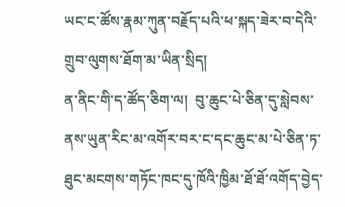ཡང་ང་ཚོས་རྣམ་ཀུན་བརྗོད་པའི་ཕ་སྐད་ཟེར་བ་དེའི་གྲུབ་ལུགས་ཐོག་མ་ཡིན་སྲིད།
ན་ནིང་གི་ད་ཚོད་ཅིག་ལ།  བུ་ཆུང་པེ་ཅིན་དུ་སླེབས་ནས་ཡུན་རིང་མ་འགོར་བར་ང་དང་ཆུང་མ་པེ་ཅིན་ཏ་ཐུང་མངགས་གཏོང་ཁང་དུ་ཁོའི་ཁྱིམ་ཐོ་ཐོ་འགོད་བྱེད་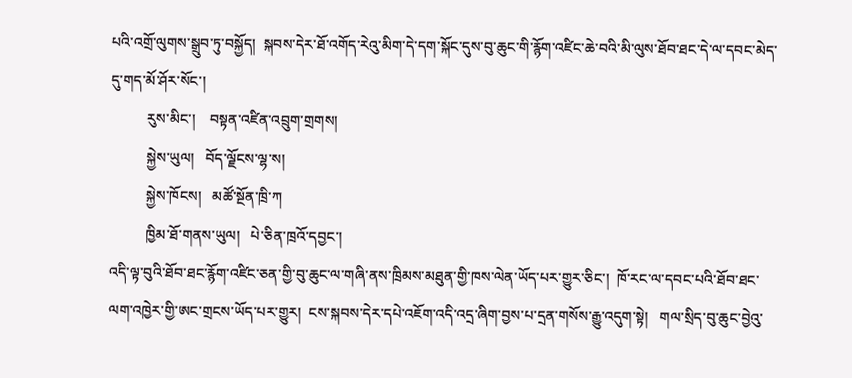པའི་འགྲོ་ལུགས་སྒྲུབ་ཏུ་བསྐྱོད།  སྐབས་དེར་ཐོ་འགོད་རེའུ་མིག་དེ་དག་སྐོང་དུས་བུ་ཆུང་གི་རྙོག་འཛིང་ཆེ་བའི་མི་ལུས་ཐོབ་ཐང་དེ་ལ་དབང་མེད་དུ་གད་མོ་ཤོར་སོང་།
          རུས་མིང་།    བསྟན་འཛིན་འབྲུག་གྲགས།
          སྐྱེས་ཡུལ།   བོད་ལྗོངས་ལྷ་ས།
          སྐྱེས་ཁོངས།   མཚོ་སྔོན་ཁྲི་ཀ
          ཁྱིམ་ཐོ་གནས་ཡུལ།   པེ་ཅིན་ཁྲའོ་དབྱང་།
འདི་ལྟ་བུའི་ཐོབ་ཐང་རྙོག་འཛིང་ཅན་གྱི་བུ་ཆུང་ལ་གཞི་ནས་ཁྲིམས་མཐུན་གྱི་ཁས་ལེན་ཡོད་པར་གྱུར་ཅིང་།  ཁོ་རང་ལ་དབང་པའི་ཐོབ་ཐང་ལག་འཁྱེར་གྱི་ཨང་གྲངས་ཡོད་པར་གྱུར།  ངས་སྐབས་དེར་དཔེ་འཇོག་འདི་འདྲ་ཞིག་བྱས་པ་དྲན་གསོས་རྒྱུ་འདུག་སྟེ།   གལ་སྲིད་བུ་ཆུང་བྱེའུ་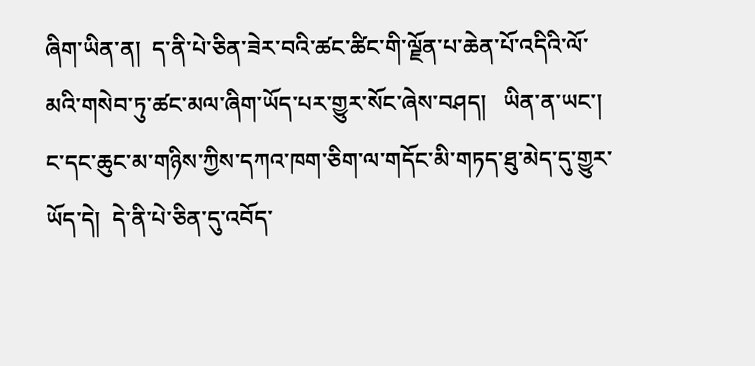ཞིག་ཡིན་ན།  ད་ནི་པེ་ཅིན་ཟེར་བའི་ཚང་ཚིང་གི་ལྗོན་པ་ཆེན་པོ་འདིའི་ལོ་མའི་གསེབ་ཏུ་ཚང་མལ་ཞིག་ཡོད་པར་གྱུར་སོང་ཞེས་བཤད།   ཡིན་ན་ཡང་།   ང་དང་ཆུང་མ་གཉིས་ཀྱིས་དཀའ་ཁག་ཅིག་ལ་གདོང་མི་གཏད་ཐུ་མེད་དུ་གྱུར་ཡོད་དེ།  དེ་ནི་པེ་ཅིན་དུ་འབོད་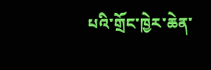པའི་གྲོང་ཁྱེར་ཆེན་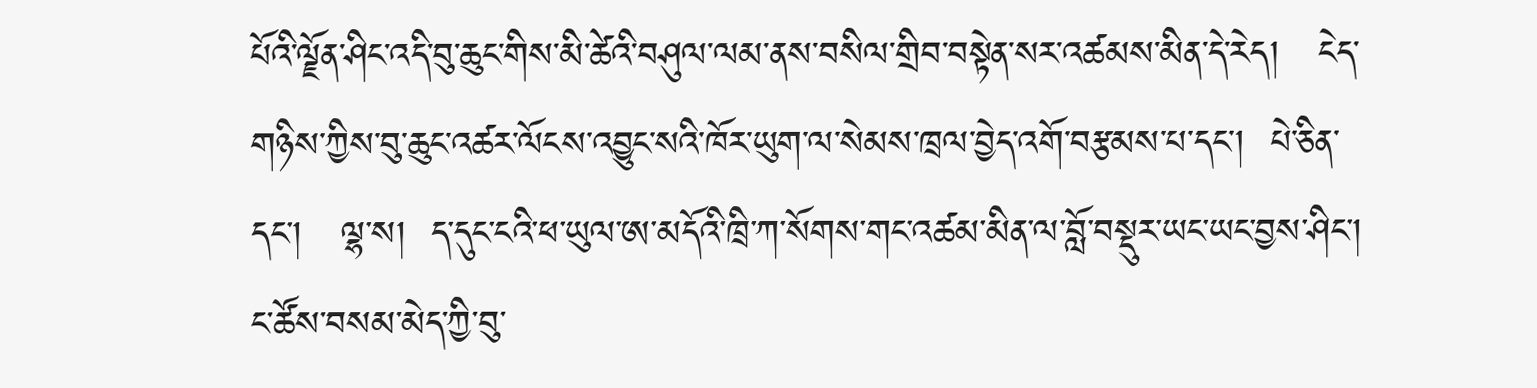པོའི་ལྗོན་ཤིང་འདི་བུ་ཆུང་གིས་མི་ཚེའི་བཤུལ་ལམ་ནས་བསིལ་གྲིབ་བསྟེན་སར་འཚམས་མིན་དེ་རེད།   ངེད་གཉིས་ཀྱིས་བུ་ཆུང་འཚར་ལོངས་འབྱུང་སའི་ཁོར་ཡུག་ལ་སེམས་ཁྲལ་བྱེད་འགོ་བརྩམས་པ་དང་།  པེ་ཅིན་དང་།   ལྷ་ས།  ད་དུང་ངའི་ཕ་ཡུལ་ཨ་མདོའི་ཁྲི་ཀ་སོགས་གང་འཚམ་མིན་ལ་བློ་བསྡུར་ཡང་ཡང་བྱས་ཤིང་།   ང་ཚོས་བསམ་མེད་ཀྱི་བུ་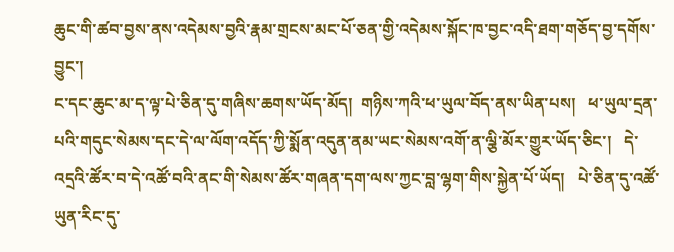ཆུང་གི་ཚབ་བྱས་ནས་འདེམས་བྱའི་རྣམ་གྲངས་མང་པོ་ཅན་གྱི་འདེམས་སྐོང་ཁ་བྱང་འདི་ཐག་གཅོད་བྱ་དགོས་བྱུང་།
ང་དང་ཆུང་མ་ད་ལྟ་པེ་ཅིན་དུ་གཞིས་ཆགས་ཡོད་མོད།  གཉིས་ཀའི་ཕ་ཡུལ་བོད་ནས་ཡིན་པས།   ཕ་ཡུལ་དྲན་པའི་གདུང་སེམས་དང་དེ་ལ་ལོག་འདོད་ཀྱི་སྨོན་འདུན་ནམ་ཡང་སེམས་འགོ་ན་ལྕི་མོར་གྱུར་ཡོད་ཅིང་།   དེ་འདྲའི་ཚོར་བ་དེ་འཚོ་བའི་ནང་གི་སེམས་ཚོར་གཞན་དག་ལས་ཀྱང་བླ་ལྷག་གིས་སྐྱེན་པོ་ཡོད།   པེ་ཅིན་དུ་འཚོ་ཡུན་རིང་དུ་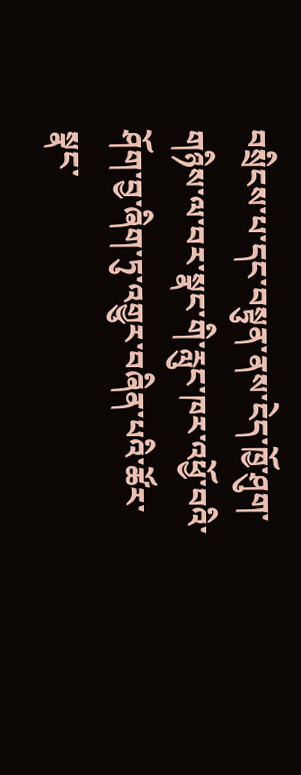བསྲིངས་པ་དང་བསྟུན་ནས་ངེད་ཁྱོ་ཤུག་གཉིས་ལ་བར་སྣང་གི་རླུང་ཁར་འཕྱོ་བའི་ཤོག་བྱ་ཞིག་ཏུ་འགྱུར་བཞིན་པའི་ཚོར་སྣང་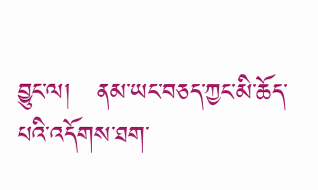བྱུང་ལ།   ནམ་ཡང་བཅད་ཀྱང་མི་ཆོད་པའི་འདོགས་ཐག་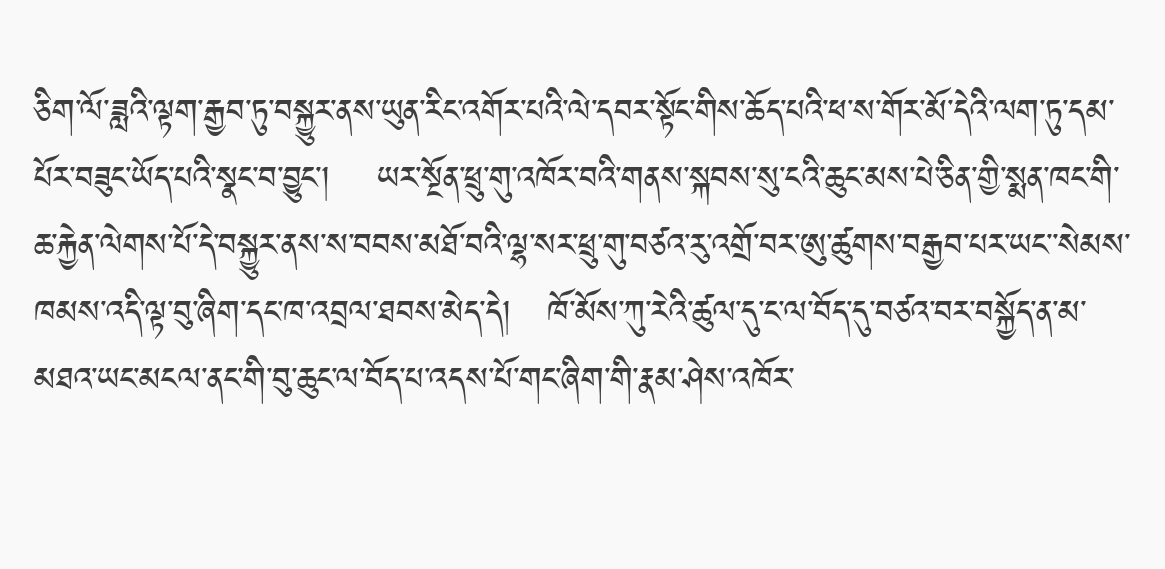ཅིག་ལོ་ཟླའི་ལྟག་རྒྱབ་ཏུ་བསྐྱུར་ནས་ཡུན་རིང་འགོར་པའི་ལེ་དབར་སྟོང་གིས་ཆོད་པའི་ཕ་ས་གོར་མོ་དེའི་ལག་ཏུ་དམ་པོར་བཟུང་ཡོད་པའི་སྣང་བ་བྱུང་།    ཡར་སྔོན་ཕྲུ་གུ་འཁོར་བའི་གནས་སྐབས་སུ་ངའི་ཆུང་མས་པེ་ཅིན་གྱི་སྨན་ཁང་གི་ཆ་རྐྱེན་ལེགས་པོ་དེ་བསྐྱུར་ནས་ས་བབས་མཐོ་བའི་ལྷ་སར་ཕྲུ་གུ་བཙའ་རུ་འགྲོ་བར་ཨུ་ཚུགས་བརྒྱབ་པར་ཡང་་སེམས་ཁམས་འདི་ལྟ་བུ་ཞིག་དང་ཁ་འབྲལ་ཐབས་མེད་དེ།   ཁོ་མོས་ཀུ་རེའི་ཚུལ་དུ་ང་ལ་བོད་དུ་བཙའ་བར་བསྐྱོད་ན་མ་མཐའ་ཡང་མངལ་ནང་གི་བུ་ཆུང་ལ་བོད་པ་འདས་པོ་གང་ཞིག་གི་རྣམ་ཤེས་འཁོར་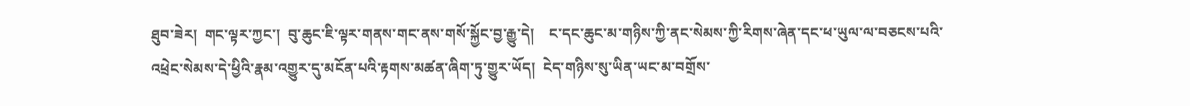ཐུབ་ཟེར།  གང་ལྟར་ཀྱང་།  བུ་ཆུང་ཇི་ལྟར་གནས་གང་ནས་གསོ་སྐྱོང་བྱ་རྒྱུ་དེ།    ང་དང་ཆུང་མ་གཉིས་ཀྱི་ནང་སེམས་ཀྱི་རིགས་ཞེན་དང་ཕ་ཡུལ་ལ་བཅངས་པའི་འཕྲེང་སེམས་དེ་ཕྱིའི་རྣམ་འགྱུར་དུ་མངོན་པའི་རྟགས་མཚན་ཞིག་ཏུ་གྱུར་ཡོད།  ངེད་གཉིས་སུ་ཡིན་ཡང་མ་བགྲོས་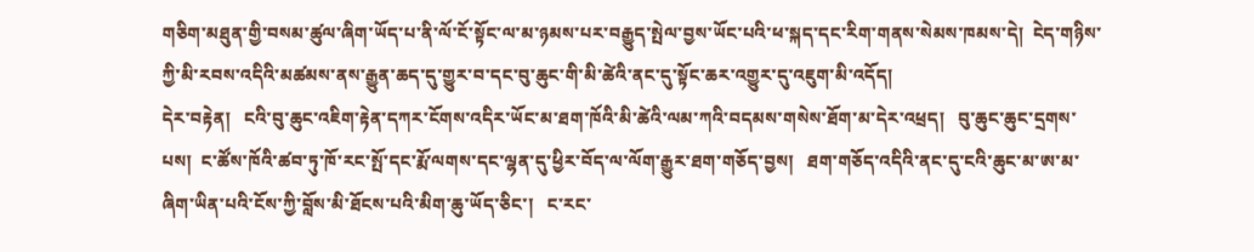གཅིག་མཐུན་གྱི་བསམ་ཚུལ་ཞིག་ཡོད་པ་ནི་ལོ་ངོ་སྟོང་ལ་མ་ཉམས་པར་བརྒྱུད་སྤེལ་བྱས་ཡོང་པའི་ཕ་སྐད་དང་རིག་གནས་སེམས་ཁམས་དེ།  ངེད་གཉིས་ཀྱི་མི་རབས་འདིའི་མཚམས་ནས་རྒྱུན་ཆད་དུ་གྱུར་བ་དང་བུ་ཆུང་གི་མི་ཚེའི་ནང་དུ་སྟོང་ཆར་འགྱུར་དུ་འཇུག་མི་འདོད།
དེར་བརྟེན།   ངའི་བུ་ཆུང་འཇིག་རྟེན་དཀར་ངོགས་འདིར་ཡོང་མ་ཐག་ཁོའི་མི་ཚེའི་ལམ་ཀའི་བདམས་གསེས་ཐོག་མ་དེར་འཕྲད།   བུ་ཆུང་ཆུང་དྲགས་པས།  ང་ཚོས་ཁོའི་ཚབ་ཏུ་ཁོ་རང་སྤོ་དང་རྨོ་ལགས་དང་ལྷན་དུ་ཕྱིར་བོད་ལ་ལོག་རྒྱུར་ཐག་གཅོད་བྱས།   ཐག་གཅོད་འདིའི་ནང་དུ་ངའི་ཆུང་མ་ཨ་མ་ཞིག་ཡིན་པའི་ངོས་ཀྱི་བློས་མི་ཐོངས་པའི་མིག་ཆུ་ཡོད་ཅིང་།   ང་རང་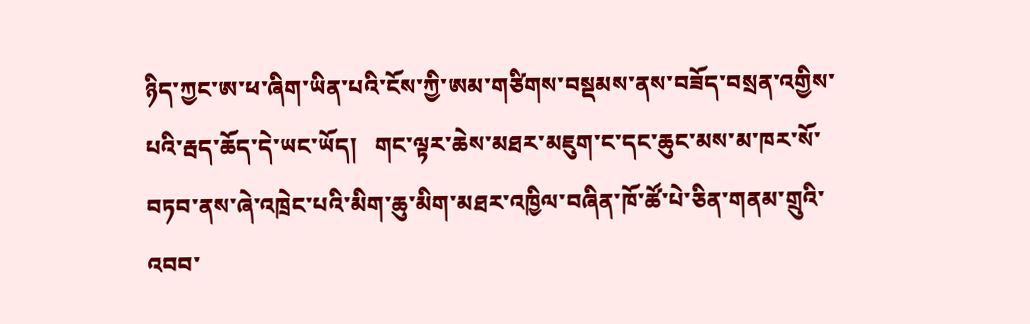ཉིད་ཀྱང་ཨ་ཕ་ཞིག་ཡིན་པའི་ངོས་ཀྱི་ཨམ་གཙིགས་བསྡམས་ནས་བཟོད་བསྲན་འགྱིས་པའི་རྦད་ཆོད་དེ་ཡང་ཡོད།   གང་ལྟར་ཆེས་མཐར་མཇུག་ང་དང་ཆུང་མས་མ་ཁར་སོ་བཏབ་ནས་ཞེ་འཁྲེང་པའི་མིག་ཆུ་མིག་མཐར་འཁྱིལ་བཞིན་ཁོ་ཚོ་པེ་ཅིན་གནམ་གྲུའི་འབབ་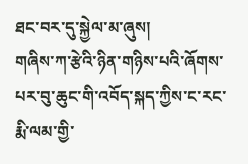ཐང་བར་དུ་སྐྱེལ་མ་ཞུས།
གཞིས་ཀ་རྩེའི་ཉིན་གཉིས་པའི་ཞོགས་པར་བུ་ཆུང་གི་འབོད་སྐད་ཀྱིས་ང་རང་རྨི་ལམ་གྱི་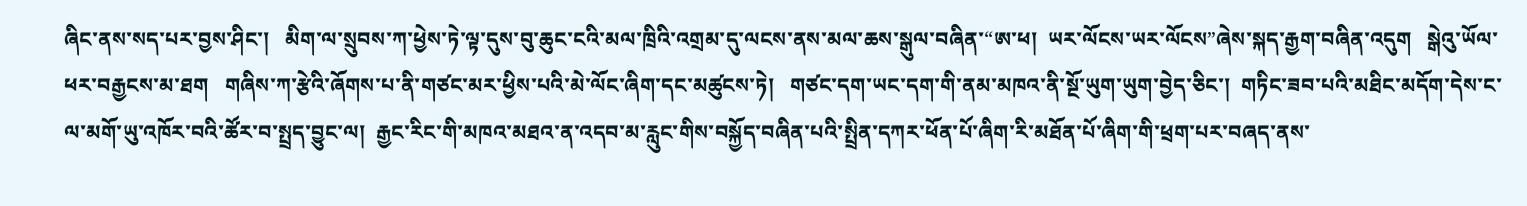ཞིང་ནས་སད་པར་བྱས་ཤིང་།   མིག་ལ་སྲུབས་ཀ་ཕྱེས་ཏེ་ལྟ་དུས་བུ་ཆུང་ངའི་མལ་ཁྲིའི་འགྲམ་དུ་ལངས་ནས་མལ་ཆས་སྒུལ་བཞིན་“ཨ་ཕ།  ཡར་ལོངས་ཡར་ལོངས”ཞེས་སྐད་རྒྱག་བཞིན་འདུག   སྒེའུ་ཡོལ་ཕར་བརྒྱངས་མ་ཐག   གཞིས་ཀ་རྩེའི་ཞོགས་པ་ནི་གཙང་མར་ཕྱིས་པའི་མེ་ལོང་ཞིག་དང་མཚུངས་ཏེ།   གཙང་དག་ཡང་དག་གི་ནམ་མཁའ་ནི་སྔོ་ཡུག་ཡུག་བྱེད་ཅིང་།  གཏིང་ཟབ་པའི་མཐིང་མདོག་དེས་ང་ལ་མགོ་ཡུ་འཁོར་བའི་ཚོར་བ་སྤྲད་བྱུང་ལ།  རྒྱང་རིང་གི་མཁའ་མཐའ་ན་འདབ་མ་རླུང་གིས་བསྐྱོད་བཞིན་པའི་སྤྲིན་དཀར་ཕོན་པོ་ཞིག་རི་མཐོན་པོ་ཞིག་གི་ཕྲག་པར་བཞད་ནས་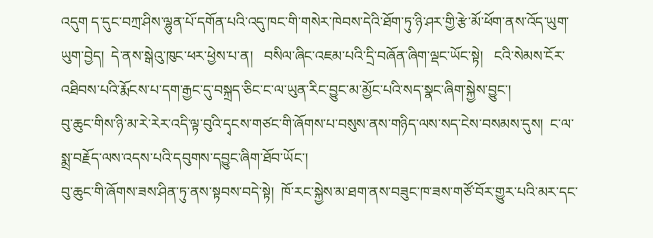འདུག ད་དུང་བཀྲ་ཤིས་ལྷུན་པོ་དགོན་པའི་འདུ་ཁང་གི་གསེར་ཁེབས་དེའི་ཐོག་ཏུ་ཉི་ཤར་གྱི་རྩེ་མོ་ཕོག་ནས་འོད་ཡུག་ཡུག་བྱེད།  དེ་ནས་སྒེའུ་ཁུང་ཕར་ཕྱེས་པ་ན།   བསིལ་ཞིང་འཇམ་པའི་དྲི་བཞོན་ཞིག་ལྡང་ཡོང་སྟེ།   ངའི་སེམས་ངོར་འཐིབས་པའི་རྨོངས་པ་དག་རྒྱང་དུ་བསྐྲད་ཅིང་ང་ལ་ཡུན་རིང་བྱུང་མ་མྱོང་པའི་སད་སྣང་ཞིག་སྐྱེས་བྱུང་།
བུ་ཆུང་གིས་ཉི་མ་རེ་རེར་འདི་ལྟ་བུའི་དྭངས་གཙང་གི་ཞོགས་པ་བསུས་ནས་གཉིད་ལས་སད་ངེས་བསམས་དུས།  ང་ལ་སྨྲ་བརྗོད་ལས་འདས་པའི་དབུགས་དབྱུང་ཞིག་ཐོབ་ཡོང་།
བུ་ཆུང་གི་ཞོགས་ཟས་ཤིན་ཏུ་ནས་སྟབས་བདེ་སྟེ།  ཁོ་རང་སྐྱེས་མ་ཐག་ནས་བཟུང་ཁ་ཟས་གཙོ་བོར་གྱུར་པའི་མར་དང་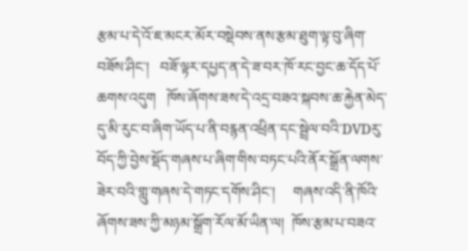རྩམ་པ་དེ་འོ་ཇ་མངར་མོར་བསྡེབས་ནས་རྩམ་ཐུག་ལྟ་བུ་ཞིག་བཟོས་ཤིང་།   བཟོ་ལྟར་དཔྱད་ན་དེ་ཟ་བར་ཁོ་རང་བྱང་ཆ་དོད་པོ་ཆགས་འདུག   ཁོས་ཞོགས་ཟས་དེ་འདྲ་བཟའ་སྐབས་ཆ་རྐྱེན་མེད་དུ་མི་རུང་བ་ཞིག་ཡོད་པ་ནི་བརྙན་འཕྲིན་དང་སྦྲེལ་བའི་DVDརུ་བོད་ཀྱི་བྱེས་སྡོད་གཞས་པ་ཞིག་གིས་བཏང་པའི་ནོར་སྒྲོན་ལགས་ཟེར་བའི་གླུ་གཞས་དེ་གཏང་དགོས་ཤིང་།     གཞས་འདི་ནི་ཁོའི་ཞོགས་ཟས་ཀྱི་མཉམ་སྒྲོག་རོལ་མོ་ཡིན་ལ།  ཁོས་རྩམ་པ་བཟའ་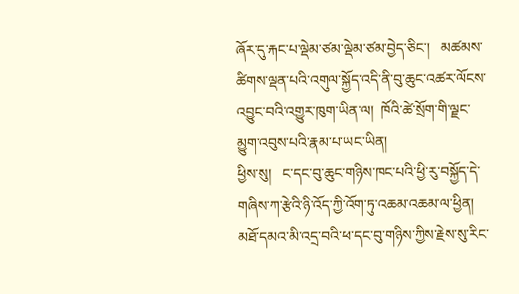ཞོར་དུ་རྐང་པ་ལྡེམ་ཙམ་ལྡེམ་ཙམ་བྱེད་ཅིང་།   མཚམས་ཚིགས་ལྡན་པའི་འགུལ་སྐྱོད་འདི་ནི་བུ་ཆུང་འཚར་ལོངས་འབྱུང་བའི་འགྱུར་ཁུག་ཡིན་ལ།  ཁོའི་ཚེ་སྲོག་གི་ལྗང་མྱུག་འབུས་པའི་རྣམ་པ་ཡང་ཡིན།
ཕྱིས་སུ།   ང་དང་བུ་ཆུང་གཉིས་ཁང་པའི་ཕྱི་རུ་བསྐྱོད་དེ་གཞིས་ཀ་རྩེའི་ཉི་འོད་ཀྱི་འོག་ཏུ་འཆམ་འཆམ་ལ་ཕྱིན།  མཐོ་དམའ་མི་འདྲ་བའི་ཕ་དང་བུ་གཉིས་ཀྱིས་རྗེས་སུ་རིང་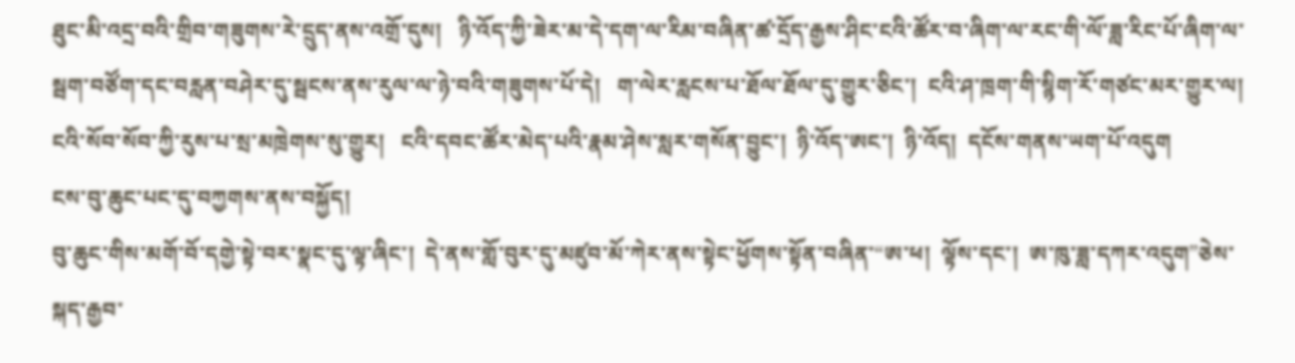ཐུང་མི་འདྲ་བའི་གྲིབ་གཟུགས་རེ་དྲུད་ནས་འགྲོ་དུས།   ཉི་འོད་ཀྱི་ཟེར་མ་དེ་དག་ལ་རིམ་བཞིན་ཚ་དྲོད་རྒྱས་ཤིང་ངའི་ཚོར་བ་ཞིག་ལ་རང་གི་ལོ་ཟླ་རིང་པོ་ཞིག་ལ་སྦག་བཙོག་དང་བརླན་བཤེར་དུ་སྦངས་ནས་རུལ་ལ་ཉེ་བའི་གཟུགས་པོ་དེ།   ག་ལེར་རླངས་པ་ཐོལ་ཐོལ་དུ་གྱུར་ཅིང་།  ངའི་ཤ་ཁྲག་གི་སྙིག་རོ་གཙང་མར་གྱུར་ལ།   ངའི་སོབ་སོབ་ཀྱི་རུས་པ་སྲ་མཁྲེགས་སུ་གྱུར།   ངའི་དབང་ཚོར་མེད་པའི་རྣམ་ཤེས་སླར་གསོན་བྱུང་།  ཉི་འོད་ཨང་།  ཉི་འོད།  དངོས་གནས་ཡག་པོ་འདུག
ངས་བུ་ཆུང་པང་དུ་བཀྱགས་ནས་བསྐྱོད།
བུ་ཆུང་གིས་མགོ་བོ་དགྱེ་སྟེ་བར་སྣང་དུ་ལྟ་ཞིང་།  དེ་ནས་གློ་བུར་དུ་མཛུབ་མོ་ཀེར་ནས་སྟེང་ཕྱོགས་སྟོན་བཞིན་“ཨ་ཕ།  ལྟོས་དང་།  ཨ་ཁུ་ཟླ་དཀར་འདུག”ཅེས་སྐད་རྒྱབ་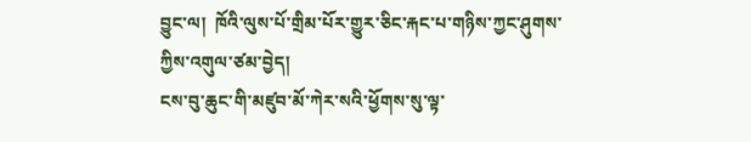བྱུང་ལ།  ཁོའི་ལུས་པོ་གྲིམ་པོར་གྱུར་ཅིང་རྐང་པ་གཉིས་ཀྱང་ཤུགས་ཀྱིས་འགུལ་ཙམ་བྱེད།
ངས་བུ་ཆུང་གི་མཛུབ་མོ་ཀེར་སའི་ཕྱོགས་སུ་ལྟ་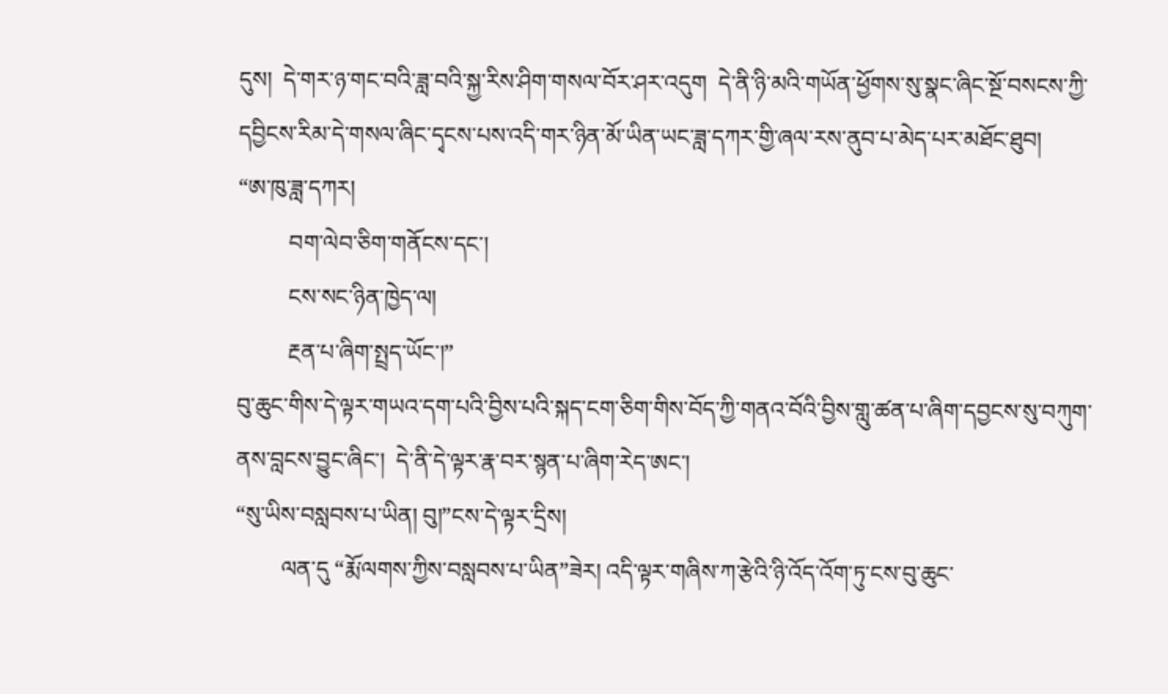དུས།  དེ་གར་ཉ་གང་བའི་ཟླ་བའི་སྐྱ་རིས་ཤིག་གསལ་བོར་ཤར་འདུག  དེ་ནི་ཉི་མའི་གཡོན་ཕྱོགས་སུ་སྣང་ཞིང་སྔོ་བསངས་ཀྱི་དབྱིངས་རིམ་དེ་གསལ་ཞིང་དྭངས་པས་འདི་གར་ཉིན་མོ་ཡིན་ཡང་ཟླ་དཀར་གྱི་ཞལ་རས་ནུབ་པ་མེད་པར་མཐོང་ཐུབ།
“ཨ་ཁུ་ཟླ་དཀར།
         བག་ལེབ་ཅིག་གནོངས་དང་།
         ངས་སང་ཉིན་ཁྱེད་ལ།
         རྔན་པ་ཞིག་སྤྲད་ཡོང་།”
བུ་ཆུང་གིས་དེ་ལྟར་གཡའ་དག་པའི་བྱིས་པའི་སྐད་ངག་ཅིག་གིས་བོད་ཀྱི་གནའ་བོའི་བྱིས་གླུ་ཚན་པ་ཞིག་དབྱངས་སུ་བཀུག་ནས་བླངས་བྱུང་ཞིང་།  དེ་ནི་དེ་ལྟར་རྣ་བར་སྙན་པ་ཞིག་རེད་ཨང་།
“སུ་ཡིས་བསླབས་པ་ཡིན། བུ།”ངས་དེ་ལྟར་དྲིས།
        ལན་དུ “རྨོ་ལགས་ཀྱིས་བསླབས་པ་ཡིན”ཟེར། འདི་ལྟར་གཞིས་ཀ་རྩེའི་ཉི་འོད་འོག་ཏུ་ངས་བུ་ཆུང་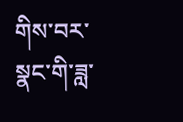གིས་བར་སྣང་གི་ཟླ་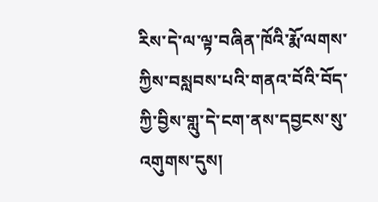རིས་དེ་ལ་ལྟ་བཞིན་ཁོའི་རྨོ་ལགས་ཀྱིས་བསླབས་པའི་གནའ་བོའི་བོད་ཀྱི་བྱིས་གླུ་དེ་ངག་ནས་དབྱངས་སུ་འགུགས་དུས།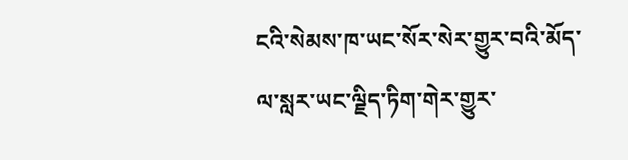ངའི་སེམས་ཁ་ཡང་སོར་སེར་གྱུར་བའི་མོད་ལ་སླར་ཡང་ལྗིད་ཏིག་གེར་གྱུར་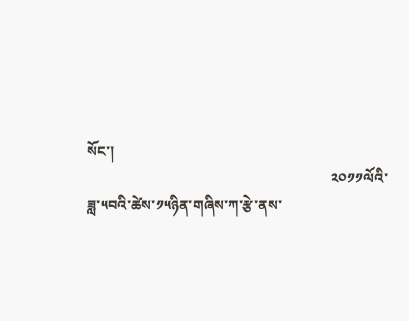སོང་།
                                                                   ༢༠༡༡ལོའི་ཟླ་༥བའི་ཚེས་༡༥ཉིན་གཞིས་ཀ་རྩེ་ནས་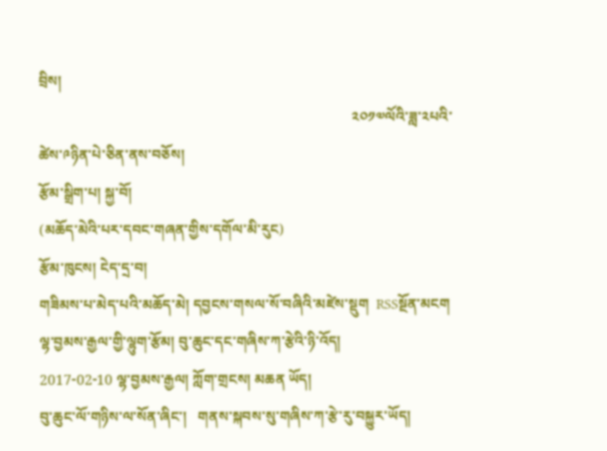བྲིས།
                                                                                      ༢༠༡༧ལོའི་ཟླ་༢པའི་ཚེས་༩ཉིན་པེ་ཅིན་ནས་བཅོས།
རྩོམ་སྒྲིག་པ། སྐྱ་བོ།
(མཆོད་མེའི་པར་དབང་གཞན་གྱིས་དགོལ་མི་རུང)
རྩོམ་ཁུངས། ངེད་དྲ་བ།
གཟིམས་པ་མེད་པའི་མཆོད་མེ། དབྱངས་གསལ་སོ་བཞིའི་མཛེས་སྡུག  RSSསྔོན་མངག
ལྷ་བྱམས་རྒྱལ་གྱི་ལྷུག་རྩོམ། བུ་ཆུང་དང་གཞིས་ཀ་རྩེའི་ཉི་འོད།
2017-02-10 ལྷ་བྱམས་རྒྱལ། ཀློག་གྲངས། མཆན ཡོད།
བུ་ཆུང་ལོ་གཉིས་ལ་སོན་ཞིང་།   གནས་སྐབས་སུ་གཞིས་ཀ་རྩེ་རུ་བསྐྱུར་ཡོད།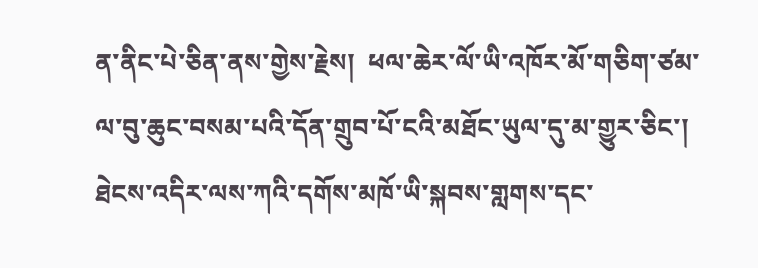ན་ནིང་པེ་ཅིན་ནས་གྱེས་རྗེས།  ཕལ་ཆེར་ལོ་ཡི་འཁོར་མོ་གཅིག་ཙམ་ལ་བུ་ཆུང་བསམ་པའི་དོན་གྲུབ་པོ་ངའི་མཐོང་ཡུལ་དུ་མ་གྱུར་ཅིང་།  ཐེངས་འདིར་ལས་ཀའི་དགོས་མཁོ་ཡི་སྐབས་གླགས་དང་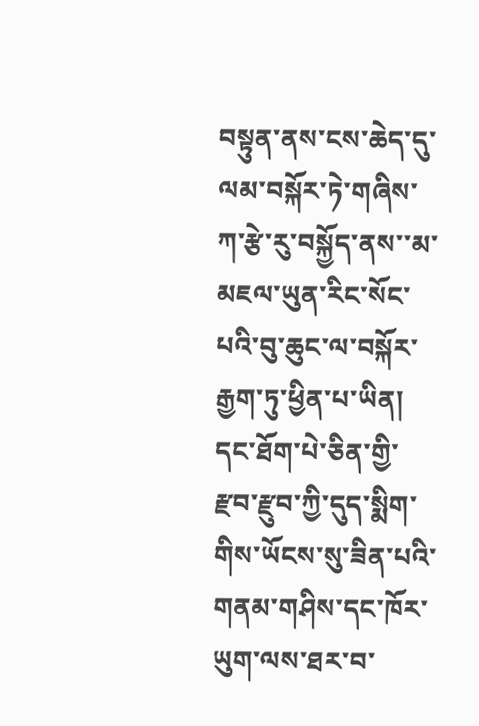བསྟུན་ནས་ངས་ཆེད་དུ་ལམ་བསྐོར་ཏེ་གཞིས་ཀ་རྩེ་རུ་བསྐྱོད་ནས་་མ་མཇལ་ཡུན་རིང་སོང་པའི་བུ་ཆུང་ལ་བསྐོར་རྒྱག་ཏུ་ཕྱིན་པ་ཡིན།   དང་ཐོག་པེ་ཅིན་གྱི་རྫབ་རྫུབ་ཀྱི་དུད་སྨིག་གིས་ཡོངས་སུ་ཟིན་པའི་གནམ་གཤིས་དང་ཁོར་ཡུག་ལས་ཐར་བ་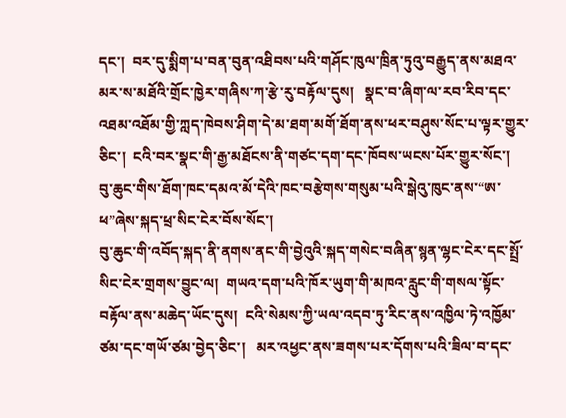དང་།  བར་དུ་སྨིག་པ་བན་བུན་འཐིབས་པའི་གཤོང་ཁུལ་ཁྲིན་ཏུའུ་བརྒྱུད་ནས་མཐའ་མར་ས་མཐོའི་གྲོང་ཁྱེར་གཞིས་ཀ་རྩེ་རུ་བརྟོལ་དུས།   སྣང་བ་ཞིག་ལ་རབ་རིབ་དང་འཐམ་འཐོམ་གྱི་ཀླད་ཁེབས་ཤིག་དེ་མ་ཐག་མགོ་ཐོག་ནས་ཕར་བཤུས་སོང་པ་ལྟར་གྱུར་ཅིང་།  ངའི་བར་སྣང་གི་རྒྱ་མཐོངས་ནི་གཙང་དག་དང་ཁོབས་ཡངས་པོར་གྱུར་སོང་།
བུ་ཆུང་གིས་ཐོག་ཁང་དམའ་མོ་དེའི་ཁང་བརྩེགས་གསུམ་པའི་སྒེའུ་ཁུང་ནས་“ཨ་ཕ”ཞེས་སྐད་ཕྲ་སིང་ངེར་བོས་སོང་།
བུ་ཆུང་གི་འབོད་སྐད་ནི་ནགས་ནང་གི་བྱེའུའི་སྐད་གསེང་བཞིན་སྙན་ལྷང་ངེར་དང་སྤྲོ་སིང་ངེར་གྲགས་བྱུང་ལ།  གཡའ་དག་པའི་ཁོར་ཡུག་གི་མཁའ་རླུང་གི་གསལ་སྟོང་བརྟོལ་ནས་མཆེད་ཡོང་དུས།  ངའི་སེམས་ཀྱི་ཡལ་འདབ་ཏུ་རིང་ནས་འཁྱིལ་ཏེ་འཁྱོམ་ཙམ་དང་གཡོ་ཙམ་བྱེད་ཅིང་།   མར་འཕྱང་ནས་ཟགས་པར་དོགས་པའི་ཟིལ་བ་དང་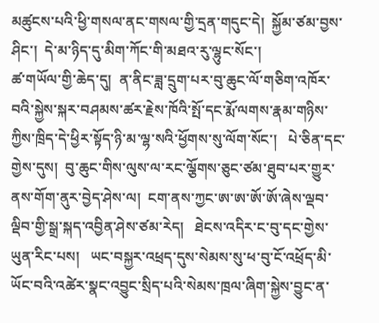མཚུངས་པའི་ཕྱི་གསལ་ནང་གསལ་གྱི་དྲན་གདུང་དེ།  སྐྱོམ་ཙམ་བྱས་ཤིང་།  དེ་མ་ཉིད་དུ་མིག་ཀོང་གི་མཐའ་རུ་ལྷུང་སོང་།
ཚ་གཡོལ་གྱི་ཆེད་དུ།  ན་ནིང་ཟླ་དྲུག་པར་བུ་ཆུང་ལོ་གཅིག་འཁོར་བའི་སྐྱེས་སྐར་བཤམས་ཚར་རྗེས་ཁོའི་སྤོ་དང་རྨོ་ལགས་རྣམ་གཉིས་ཀྱིས་ཁྲིད་དེ་ཕྱིར་སྟོད་ཉི་མ་ལྷ་སའི་ཕྱོགས་སུ་ལོག་སོང་།   པེ་ཅིན་དང་གྱེས་དུས།  བུ་ཆུང་གིས་ལུས་ལ་རང་ལྕོགས་ཅུང་ཙམ་ཐུབ་པར་གྱུར་ནས་གོག་ནུར་བྱེད་ཤེས་ལ།  ངག་ནས་ཀྱང་ཨ་ཨ་ཨོ་ཨོ་ཞེས་ལྡབ་ལྡིབ་གྱི་སྒྲ་སྐད་འབྱིན་ཤེས་ཙམ་རེད།   ཐེངས་འདིར་ང་བུ་དང་གྱེས་ཡུན་རིང་པས།   ཡང་བསྐྱར་འཕྲད་དུས་སེམས་སུ་ཕ་བུ་ངོ་འཕྲོད་མི་ཡོང་བའི་འཚེར་སྣང་འབྱུང་སྲིད་པའི་སེམས་ཁྲལ་ཞིག་སྐྱེས་བྱུང་ན་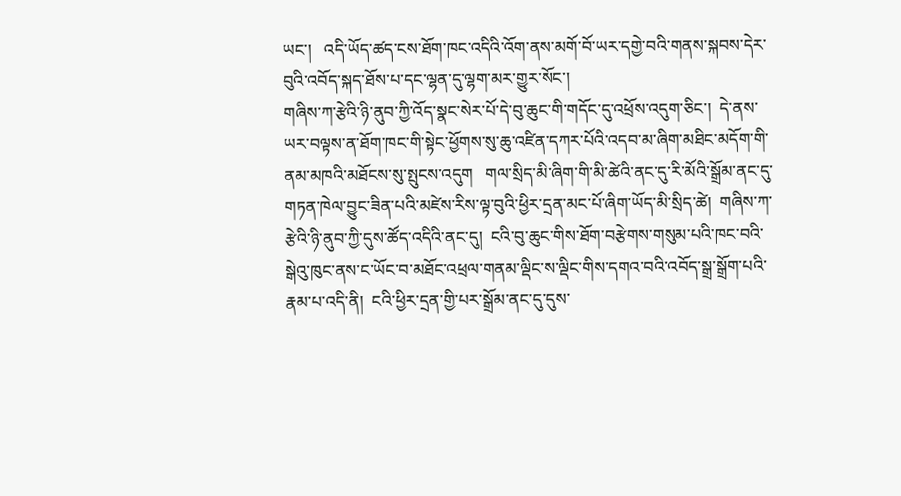ཡང་།   འདི་ཡོད་ཚད་ངས་ཐོག་ཁང་འདིའི་འོག་ནས་མགོ་བོ་ཡར་དགྱེ་བའི་གནས་སྐབས་དེར་བུའི་འབོད་སྐད་ཐོས་པ་དང་ལྷན་དུ་ལྷག་མར་གྱུར་སོང་།
གཞིས་ཀ་རྩེའི་ཉི་ནུབ་ཀྱི་འོད་སྣང་སེར་པོ་དེ་བུ་ཆུང་གི་གདོང་དུ་འཕྲོས་འདུག་ཅིང་།  དེ་ནས་ཡར་བལྟས་ན་ཐོག་ཁང་གི་སྟེང་ཕྱོགས་སུ་ཆུ་འཛིན་དཀར་པོའི་འདབ་མ་ཞིག་མཐིང་མདོག་གི་ནམ་མཁའི་མཐོངས་སུ་སྤུངས་འདུག   གལ་སྲིད་མི་ཞིག་གི་མི་ཚེའི་ནང་དུ་རི་མོའི་སྒྲོམ་ནང་དུ་གཏན་ཁེལ་བྱུང་ཟིན་པའི་མཛེས་རིས་ལྟ་བུའི་ཕྱིར་དྲན་མང་པོ་ཞིག་ཡོད་མི་སྲིད་ཚེ།  གཞིས་ཀ་རྩེའི་ཉི་ནུབ་ཀྱི་དུས་ཚོད་འདིའི་ནང་དུ།  ངའི་བུ་ཆུང་གིས་ཐོག་བརྩེགས་གསུམ་པའི་ཁང་བའི་སྒེའུ་ཁུང་ནས་ང་ཡོང་བ་མཐོང་འཕྲལ་གནམ་ལྡིང་ས་ལྡིང་གིས་དགའ་བའི་འབོད་སྒྲ་སྒྲོག་པའི་རྣམ་པ་འདི་ནི།  ངའི་ཕྱིར་དྲན་གྱི་པར་སྒྲོམ་ནང་དུ་དུས་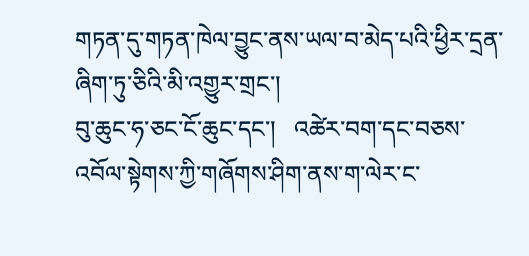གཏན་དུ་གཏན་ཁེལ་བྱུང་ནས་ཡལ་བ་མེད་པའི་ཕྱིར་དྲན་ཞིག་ཏུ་ཅིའི་མི་འགྱུར་གྲང་།
བུ་ཆུང་ཧ་ཅང་ངོ་ཆུང་དང་།   འཚེར་བག་དང་བཅས་འབོལ་སྟེགས་ཀྱི་གཞོགས་ཤིག་ནས་ག་ལེར་ང་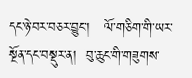དང་ཉེ་བར་བཅར་བྱུང་།   ལོ་གཅིག་གི་ཡར་སྔོན་དང་བསྡུར་ན།  བུ་ཆུང་གི་གཟུགས་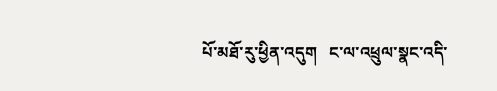པོ་མཐོ་རུ་ཕྱིན་འདུག   ང་ལ་འཕྲུལ་སྣང་འདི་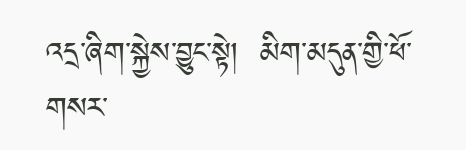འདྲ་ཞིག་སྐྱེས་བྱུང་སྟེ།  མིག་མདུན་གྱི་ཕོ་གསར་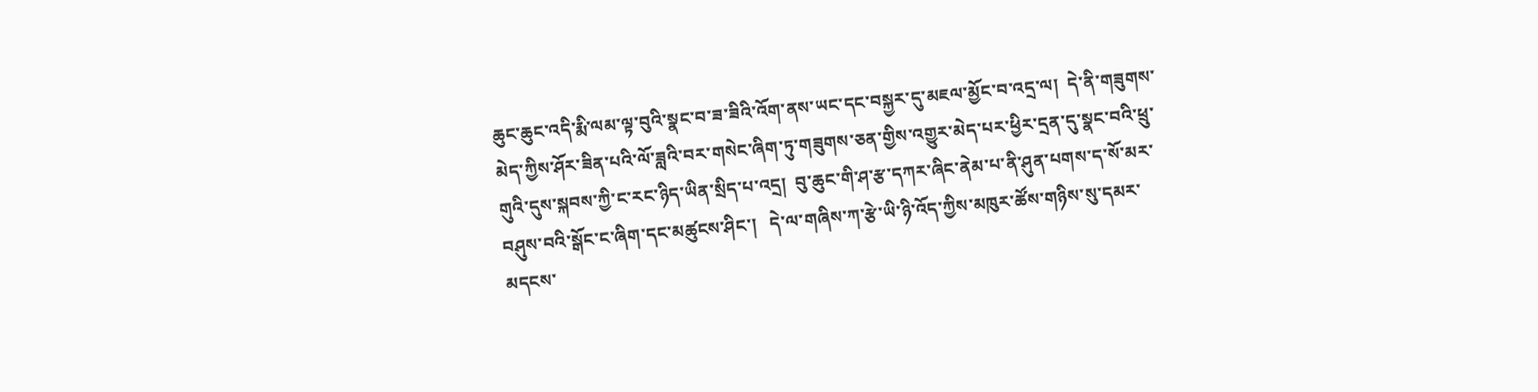ཆུང་ཆུང་འདི་རྨི་ལམ་ལྟ་བུའི་སྣང་བ་ཟ་ཟིའི་འོག་ནས་ཡང་དང་བསྐྱར་དུ་མཇལ་མྱོང་བ་འདྲ་ལ།  དེ་ནི་གཟུགས་མེད་ཀྱིས་ཤོར་ཟིན་པའི་ལོ་ཟླའི་བར་གསེང་ཞིག་ཏུ་གཟུགས་ཅན་གྱིས་འགྱུར་མེད་པར་ཕྱིར་དྲན་དུ་སྣང་བའི་ཕྲུ་གུའི་དུས་སྐབས་ཀྱི་ང་རང་ཉིད་ཡིན་སྲིད་པ་འདྲ།  བུ་ཆུང་གི་ཤ་རྩ་དཀར་ཞིང་ནེམ་པ་ནི་ཤུན་པགས་ད་སོ་མར་བཤུས་བའི་སྒོང་ང་ཞིག་དང་མཚུངས་ཤིང་།   དེ་ལ་གཞིས་ཀ་རྩེ་ཡི་ཉི་འོད་ཀྱིས་མཁུར་ཚོས་གཉིས་སུ་དམར་མདངས་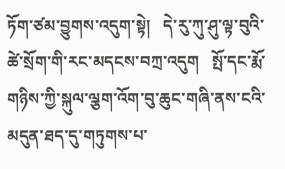ཏོག་ཙམ་བྱུགས་འདུག་སྟེ།   དེ་རུ་ཀུ་ཤུ་ལྟ་བུའི་ཚེ་སྲོག་གི་རང་མདངས་བཀྲ་འདུག   སྤོ་དང་རྨོ་གཉིས་ཀྱི་སྐུལ་ལྕག་འོག་བུ་ཆུང་གཞི་ནས་ངའི་མདུན་ཐད་དུ་གཏུགས་པ་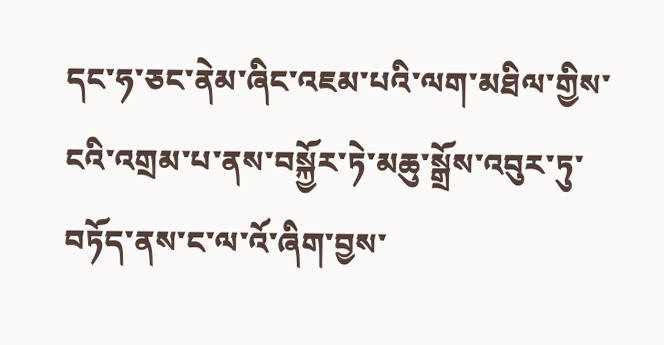དང་ཧ་ཅང་ནེམ་ཞིང་འཇམ་པའི་ལག་མཐིལ་གྱིས་ངའི་འགྲམ་པ་ནས་བསྐྱོར་ཏེ་མཆུ་སྒྲོས་འབུར་ཏུ་བཏོད་ནས་ང་ལ་འོ་ཞིག་བྱས་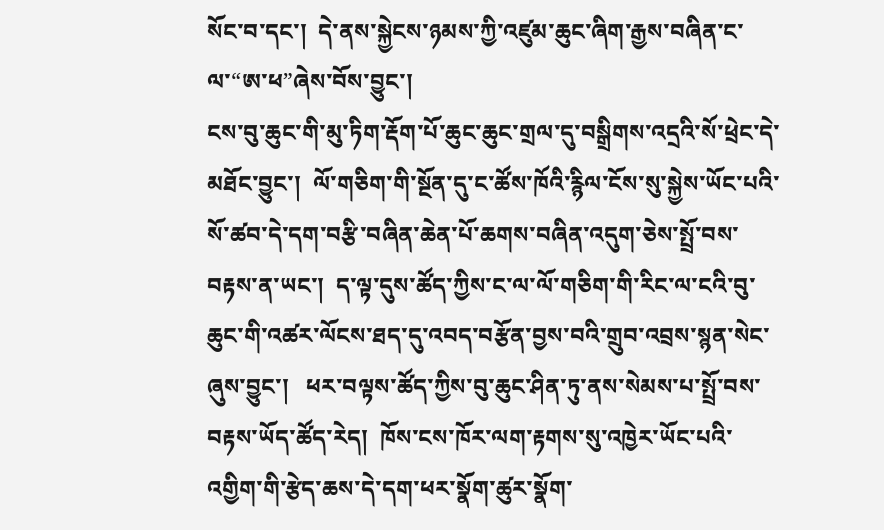སོང་བ་དང་།  དེ་ནས་སྐྱེངས་ཉམས་ཀྱི་འཛུམ་ཆུང་ཞིག་རྒྱས་བཞིན་ང་ལ་“ཨ་ཕ”ཞེས་བོས་བྱུང་།
ངས་བུ་ཆུང་གི་མུ་ཏིག་རྡོག་པོ་ཆུང་ཆུང་གྲལ་དུ་བསྒྲིགས་འདྲའི་སོ་ཕྲེང་དེ་མཐོང་བྱུང་།  ལོ་གཅིག་གི་སྔོན་དུ་ང་ཚོས་ཁོའི་རྙིལ་ངོས་སུ་སྐྱེས་ཡོང་པའི་སོ་ཚབ་དེ་དག་བརྩི་བཞིན་ཆེན་པོ་ཆགས་བཞིན་འདུག་ཅེས་སྤྲོ་བས་བརྟས་ན་ཡང་།  ད་ལྟ་དུས་ཚོད་ཀྱིས་ང་ལ་ལོ་གཅིག་གི་རིང་ལ་ངའི་བུ་ཆུང་གི་འཚར་ལོངས་ཐད་དུ་འབད་བརྩོན་བྱས་བའི་གྲུབ་འབྲས་སྙན་སེང་ཞུས་བྱུང་།   ཕར་བལྟས་ཚོད་ཀྱིས་བུ་ཆུང་ཤིན་ཏུ་ནས་སེམས་པ་སྤྲོ་བས་བརྟས་ཡོད་ཚོད་རེད།  ཁོས་ངས་ཁོར་ལག་རྟགས་སུ་འཁྱེར་ཡོང་པའི་འགྱིག་གི་རྩེད་ཆས་དེ་དག་ཕར་སྣོག་ཚུར་སྣོག་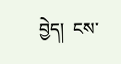བྱེད།  ངས་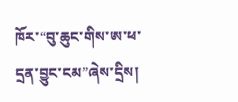ཁོར་“བུ་ཆུང་གིས་ཨ་ཕ་དྲན་བྱུང་ངམ”ཞེས་དྲིས།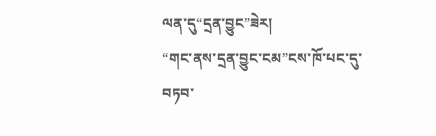ལན་དུ“དྲན་བྱུང”ཟེར།
“གང་ནས་དྲན་བྱུང་ངམ”ངས་ཁོ་པང་དུ་བཏབ་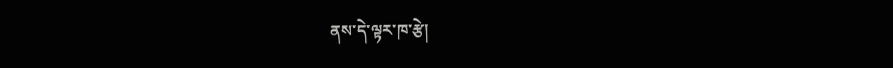ནས་དེ་ལྟར་ཁ་རྩེ།